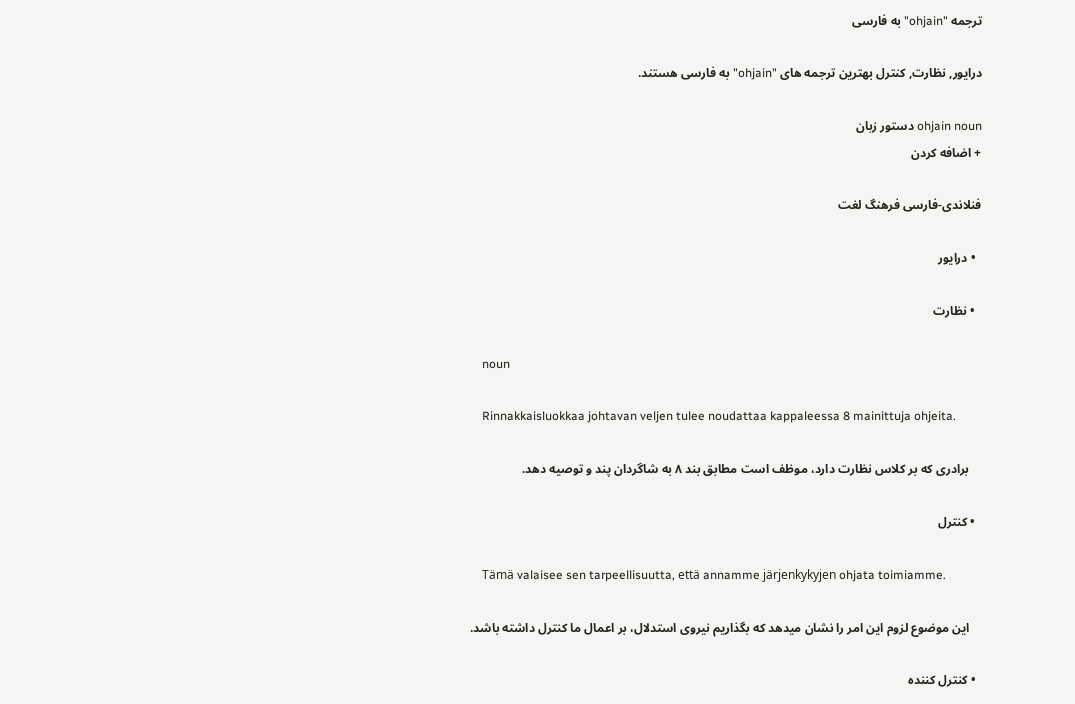ترجمه "ohjain" به فارسی

درایور, نظارت, کنترل بهترین ترجمه های "ohjain" به فارسی هستند.

ohjain noun دستور زبان
+ اضافه کردن

فنلاندی-فارسی فرهنگ لغت

  • درایور

  • نظارت

    noun

    Rinnakkaisluokkaa johtavan veljen tulee noudattaa kappaleessa 8 mainittuja ohjeita.

    برادری که بر کلاس نظارت دارد، موظف است مطابق بند ۸ به شاگردان پند و توصیه دهد.

  • کنترل

    Tämä valaisee sen tarpeellisuutta, että annamme järjenkykyjen ohjata toimiamme.

    این موضوع لزوم این امر را نشان میدهد که بگذاریم نیروی استدلال، بر اعمال ما کنترل داشته باشد.

  • کنترل کننده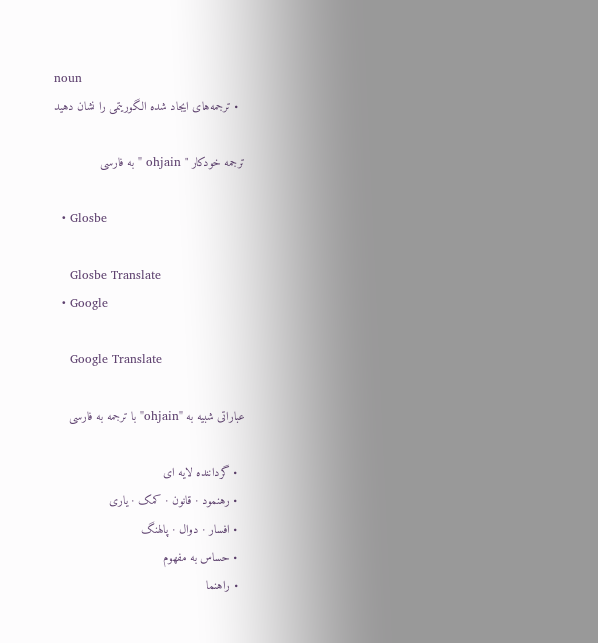noun
  • ترجمه‌های ایجاد شده الگوریتمی را نشان دهید

ترجمه خودکار " ohjain " به فارسی

  • Glosbe

    Glosbe Translate
  • Google

    Google Translate

عباراتی شبیه به "ohjain" با ترجمه به فارسی

  • گرداننده لایه ای
  • رهنمود · قانون · کمک · یاری
  • افسار · دوال · پالهنگ
  • حساس به مفهوم
  • راهنما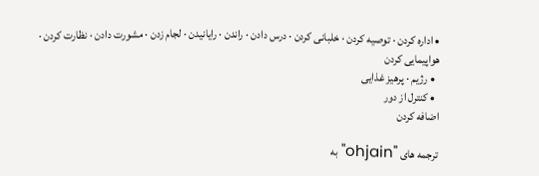• اداره کردن · توصیه کردن · خلبانی کردن · درس دادن · راندن · رایانیدن · لجام زدن · مشورت دادن · نظارت کردن · هواپیمایی کردن
  • رژیم · پرهیز غذایی
  • كنترل از دور
اضافه کردن

ترجمه های "ohjain" به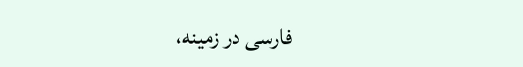فارسی در زمینه،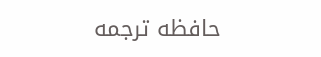حافظه ترجمه